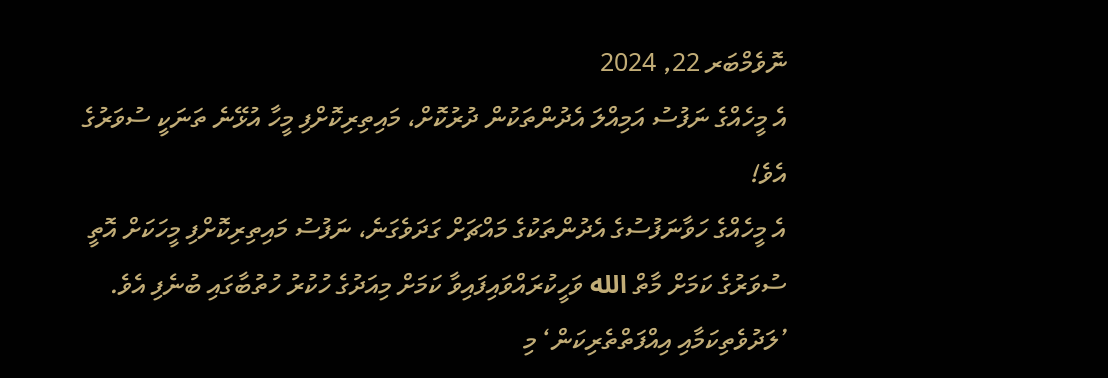ނޮވެމްބަރ 22, 2024
އެ މީހެއްގެ ނަފުސު އަމިއްލަ އެދުންތަކުން ދުރުކޮށް، މައިތިރިކޮށްފި މީހާ އުޅޭނެ ތަނަކީ ސުވަރުގެ އެވެ!
އެ މީހެއްގެ ހަވާނަފުސުގެ އެދުންތަކުގެ މައްޗަށް ގަދަވެގަނެ، ނަފުސު މައިތިރިކޮށްފި މީހަކަށް އޮތީ ސުވަރުގެ ކަމަށް މާތް الله ވަހީކުރައްވައިފައިވާ ކަމަށް މިއަދުގެ ހުކުރު ހުތުބާގައި ބުނެފި އެވެ.
’ލަދުވެތިކަމާއި އިއްފަތްތެރިކަން‘ މި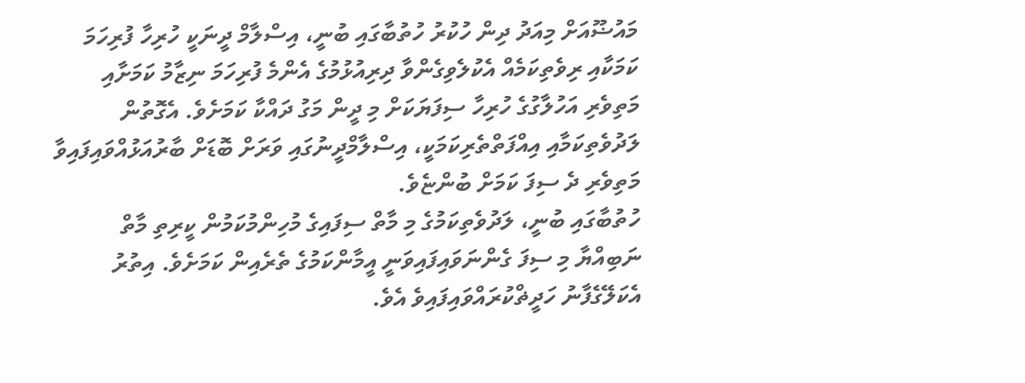މައުޟޫއަށް މިއަދު ދިން ހުކުރު ހުތުބާގައި ބުނީ، އިސްލާމް ދީނަކީ ހުރިހާ ފުރިހަމަ ކަމަކާއި ރިވެތިކަމެއް އެކުލެވިގެންވާ ދިރިއުޅުމުގެ އެންމެ ފުރިހަމަ ނިޒާމު ކަމަށާއި މަތިވެރި އަހުލާގުގެ ހުރިހާ ސިފަޔަކަށް މި ދީން މަގު ދައްކާ ކަމަށެވެ. އެގޮތުން ލަދުވެތިކަމާއި އިއްފަތްތެރިކަމަކީ، އިސްލާމްދީނުގައި ވަރަށް ބޮޑަށް ބާރުއަޅުއްވައިފައިވާ މަތިވެރި ދެ ސިފަ ކަމަށް ބުންޏެވެ.
ހުތުބާގައި ބުނީ، ލަދުވެތިކަމުގެ މި މާތް ސިފައިގެ މުހިންމުކަމުން ކީރިތި މާތް ނަބިއްޔާ މި ސިފަ ގެންނަވައިފައިވަނީ އީމާންކަމުގެ ތެރެއިން ކަމަށެވެ. އިތުރު އެކަލޭގެފާނު ހަދީޡްކުރައްވައިފައިވެ އެވެ.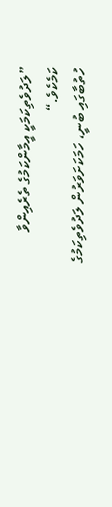”ލަދުވެތިކަމަކީ އީމާންކަމުގެ ތެރެއިންވާ ކަމެކެވެ.“
ހުތުބާގައި ބުނީ، ހަމަކަށަވަރުން ލަދުވެތިކަމުގެ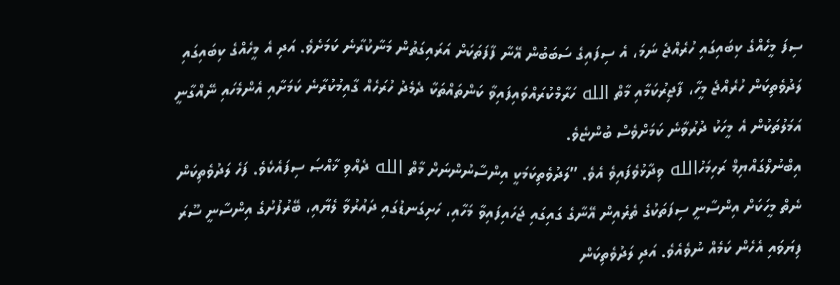ސިފަ މީހެއްގެ ކިބައިގައި ހުރެއްޖެ ނަމަ، އެ ސިފައިގެ ސަބަބުން އޭނާ ފާފަތަކަށް އަރައިގަތުން މަނާކުރާނެ ކަމަށެވެ. އަދި އެ މީހެއްގެ ކިބައިގައި ލަދުވެތިކަން ހުރެއްޖެ މީހާ، ފާޖިރުކަމާއި މާތް الله ހަރާމްކުރައްވައިފައިވާ ކަންތައްތަކާ ދެމެދު ހުރަހެއް ގާއިމުކުރާނެ ކަމަށާއި އެންމެހައި ނޭއްގާނީ އަމަލުތަކުން އެ މީހަކު ދުރުވާނެ ކަމަށްވެސް ބުންޏެވެ.
އިބްނުލްގައްޔިމް ރަހިމަހުالله ވިދާޅުވެފައިވެ އެވެ. ”ލަދުވެތިކަމަކީ އިންސާނުންނަށް މާތް الله ދެއްވި ޚާއްޞަ ސިފައެކެވެ. ފަހެ ލަދުވެތިކަން ނެތް މީހަކަށް އިންސާނީ ސިފަތަކުގެ ތެރެއިން އޭނާގެ ގައިގައި ޖަހައިފައިވާ މަހާއި، ހަށިގަނޑުގައި ދައުރުވާ ލެޔާއި، ބޭރުފުށުގެ އިންސާނީ ސޫރަ ފިޔަވައި އެހެން ކަމެއް ނުވެއެވެ. އަދި ލަދުވެތިކަން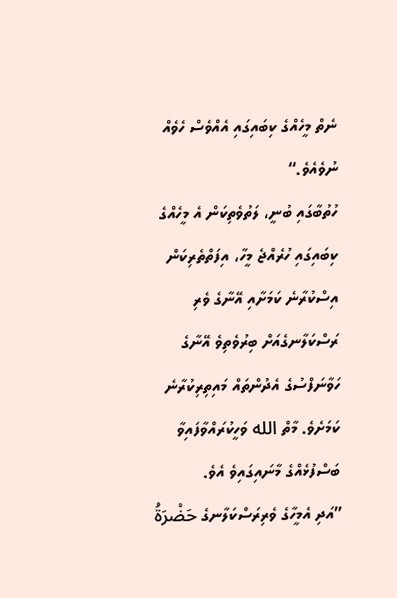ނެތް މީހެއްގެ ކިބައިގައި އެއްވެސް ހެވެއް ނުވެއެވެ.“
ހުތުބާގައި ބުނީ، ލަތުވެތިކަން އެ މީހެއްގެ ކިބައިގައި ހުރެއްޖެ މީހާ، އިފަތްތެރިކަން އިސްކުރާނެ ކަމަށާއި އޭނާގެ ވެރި ރަސްކަލާނގެއަށް ބިރުވެތިވެ އޭނާގެ ހަވާނަފްސުގެ އެދުންތައް މައިތިރިކުރާނެ ކަމަށެވެ. މާތް الله ވަހީކުރައްވާފައިވާ ބަސްފުޅެއްގެ މާނައިގައިވެ އެވެ.
”އަދި އެމީހާގެ ވެރިރަސްކަލާނގެ حَضْرَةُ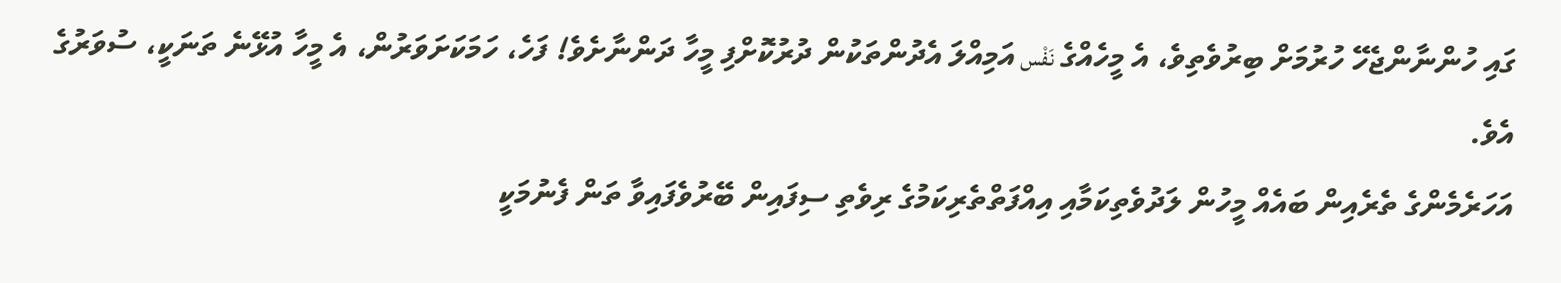ގައި ހުންނާންޖެހޭ ހުރުމަށް ބިރުވެތިވެ، އެ މީހެއްގެ نَفْس އަމިއްލަ އެދުންތަކުން ދުރުކޮށްފި މީހާ ދަންނާށެވެ! ފަހެ، ހަމަކަށަވަރުން، އެ މީހާ އުޅޭނެ ތަނަކީ، ސުވަރުގެ އެވެ.
އަހަރެމެންގެ ތެރެއިން ބައެއް މީހުން ލަދުވެތިކަމާއި އިއްފަތްތެރިކަމުގެ ރިވެތި ސިފައިން ބޭރުވެފައިވާ ތަން ފެނުމަކީ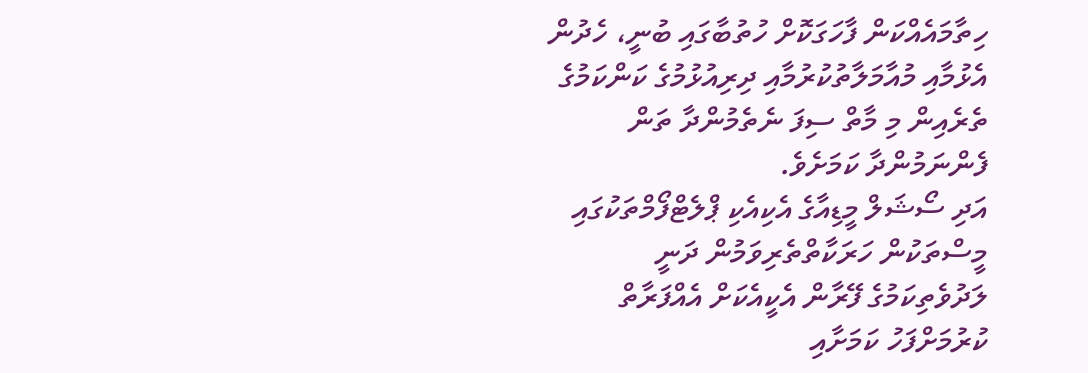ހިތާމައެއްކަން ފާހަގަކޮށް ހުތުބާގައި ބުނީ، ހެދުން އެޅުމާއި މުއާމަލާތުކުރުމާއި ދިރިއުޅުމުގެ ކަންކަމުގެ ތެރެއިން މި މާތް ސިފަ ނެތެމުންދާ ތަން ފެންނަމުންދާ ކަމަށެވެ.
އަދި ސޯޝަލް މީޑިއާގެ އެކިއެކި ޕްލެޓްފޯމްތަކުގައި މީސްތަކުން ހަރަކާތްތެރިވަމުން ދަނީ ލަދުވެތިކަމުގެ ފޭރާން އެކީއެކަށް އެއްފަރާތް ކުރުމަށްފަހު ކަމަށާއި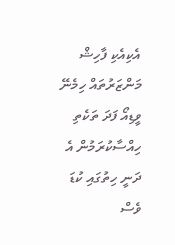އެކިއެކި ފާހިޝް މަންޒަރުތައް ހިމެނޭ ވީޑިއޯ ފަދަ ތަކެތި ހިއްސާކުރަމުން އެ ދަނީ ހިތުގައި ކުޑަ ވެސް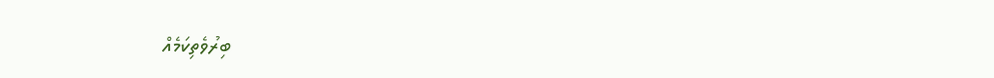ބިރުވެތިކަމެއް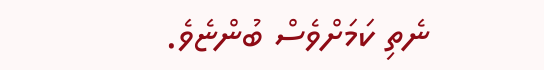ނެތި ކަމަށްވެސް ބުންޏެވެ.